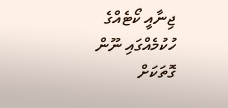ޖިނާއީ ކޯޓެއްގެ ހުކުމެއްގައި ނޫން ގޮތަކަށް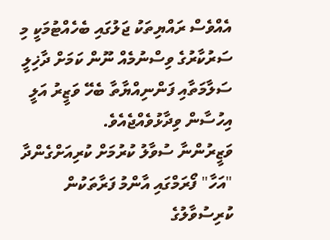އެއްވެސް ރައްޔިތަކު ޖަލުގައި ބެހެއްޓުމަކީ މި ސަރުކާރުގެ ވިސްނުމެއް ނޫން ކަމަށް ދާޚިލީ ސަލާމަތާއި ފަންނިއްޔާތާ ބެހޭ ވަޒީރު އަލީ އިހުސާން ވިދާޅުވެއްޖެއެވެ.
ވަޒީރުންނާ ސުވާލު ކުރުމަށް ކުރިއަށްގެންދާ "އަހާ" ފޯރަމްގައި އާންމު ފަރާތަކުން ކުރިސުވާލުގެ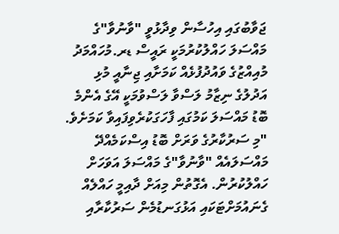ޖަވާބުގައި އިހުސާން ވިދާޅުވީ "ވާނުވާ"ގެ މައްސަލަ ހައްލުކުރުމަކީ ރައީސް ޑރ.މުހައްމަދު މުއިއްޒުގެ ވައުދުފުޅެއް ކަމަށާއި ޖިނާއީ މުޅި އަދުލުގެ ނިޒާމު ލަސްވާ ލަސްވުމަކީ އޭގެ އެންމެ ބޮޑު މައްސަލަ ކަމުގައި ފާހަގަކުރެވިފައިވާ ކަމަށެވެ.
"މި ސަރުކާރުގެ ވަރަށް ބޮޑު އިސްކަމެއްދޭ މައްސަލައެއް "ވާނުވާ"ގެ މައްސަލަ އަވަހަށް ހައްލުކުރުން. އެގޮތުން މިއަށް ދާއިމީ ހައްލެއް ގެނައުމަށްޓަކައި އަޅުގަނޑުމެން ސަރުކާރާއި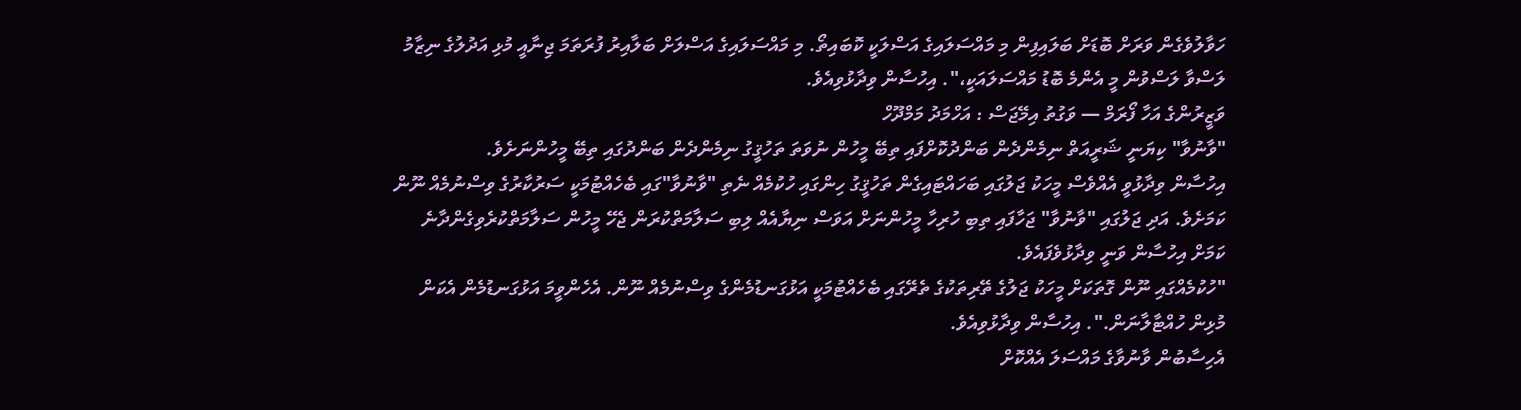ހަވާލުވެގެން ވަރަށް ބޮޑަށް ބަލައިފިން މި މައްސަލައިގެ އަސްލަކީ ކޮބައިތޯ. މި މައްސަލައިގެ އަސްލަށް ބަލާއިރު ފުރަތަމަ ޖިނާއީ މުޅި އަދުލުގެ ނިޒާމު ލަސްވާ ލަސްވުން މީ އެންމެ ބޮޑު މައްސަލައަކީ،". އިހުސާން ވިދާޅުވިއެވެ.
ވަޒީރުންގެ އަހާ ފޯރަމް — ވަގުތު އިމޭޖަސް : އަހްމަދު މަމްދޫހް
"ވާނުވާ" ކިޔަނީ ޝަރީއަތް ނިމެންދެން ބަންދުކޮށްފައި ތިބޭ މީހުން ނުވަތަ ތަހުޤީގު ނިމެންދެން ބަންދުގައި ތިބޭ މީހުންނަށެވެ.
އިހުސާން ވިދާޅުވީ އެއްވެސް މީހަކު ޖަލުގައި ބަހައްޓައިގެން ތަހުޤީގު ހިންގައި ހުކުމެއް ނެތި "ވާނުވާ"ގައި ބެހެއްޓުމަކީ ސަރުކާރުގެ ވިސްނުމެއް ނޫން ކަމަށެވެ. އަދި ޖަލުގައި "ވާނުވާ" ޖަހާފައި ތިބި ހުރިހާ މީހުންނަށް އަވަސް ނިޔާއެއް ލިބި ސަލާމަތްކުރަން ޖެހޭ މީހުން ސަލާމަތްކުރެވިގެންދާނެ ކަމަށް އިހުސާން ވަނީ ވިދާޅުވެފައެވެ.
"ހުކުމެއްގައި ނޫން ގޮތަކަށް މީހަކު ޖަލުގެ ތޭރިތަކުގެ ތެރޭގައި ބެހެއްޓުމަކީ އަޅުގަނޑުމެންގެ ވިސްނުމެއް ނޫން. އެހެންވީމަ އަޅުގަނޑުމެން އެކަން މުޅިން ހުއްޓާލާނަން.". އިހުސާން ވިދާޅުވިއެވެ.
އެހިސާބުން ވާނުވާގެ މައްސަލަ އެއްކޮށް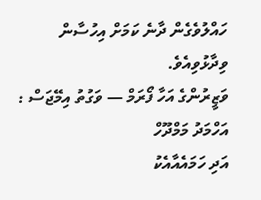ހައްލުވެގެން ދާނެ ކަމަށް އިހުސާން ވިދާޅުވިއެވެ.
ވަޒީރުންގެ އަހާ ފޯރަމް — ވަގުތު އިމޭޖަސް : އަހްމަދު މަމްދޫހް
އަދި ހަމައެއާއެކު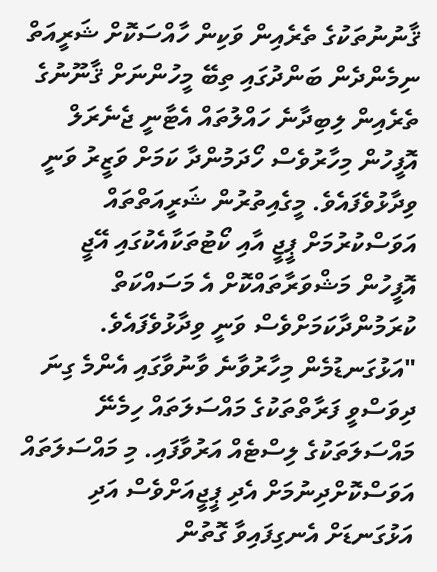ޤާނުނުތަކުގެ ތެރެއިން ވަކިން ހާއްސަކޮށް ޝަރީއަތް ނިމެންދެން ބަންދުގައި ތިބޭ މީހުންނަށް ޤާނޫނުގެ ތެރެއިން ލިބިދާނެ ހައްލުތައް އެޓާނީ ޖެނެރަލް އޮފީހުން މިހާރުވެސް ހޯދަމުންދާ ކަމަށް ވަޒީރު ވަނީ ވިދާޅުވެފައެވެ. މީގެއިތުރުން ޝަރީއަތްތައް އަވަސްކުރުމަށް ޕީޖީ އާއި ކޯޓުތަކާއެކުގައި އޭޖީ އޮފީހުން މަޝްވަރާތައްކޮށް އެ މަސައްކަތް ކުރަމުންދާކަމަށްވެސް ވަނީ ވިދާޅުވެފައެވެ.
"އަޅުގަނޑުމެން މިހާރުވާނެ ވާނުވާގައި އެންމެ ގިނަ ދިވަސްވީ ފަރާތްތަކުގެ މައްސަލަތައް ހިމެނޭ މައްސަލަތަކުގެ ލިސްޓެއް އަރުވާފައި. މި މައްސަލަތައް އަވަސްކޮށްދިނުމަށް އެދި ޕީޖީއަށްވެސް އަދި އަޅުގަނޑަށް އެނގިފައިވާ ގޮތުން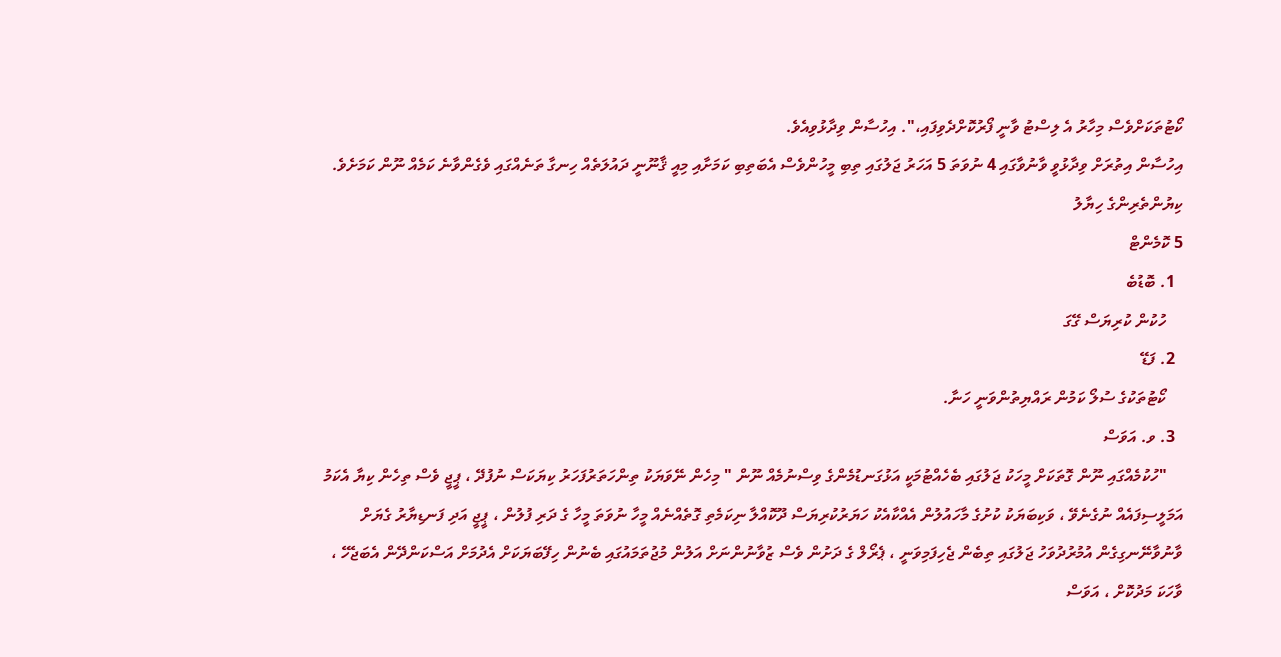ކޯޓުތަކަށްވެސް މިހާރު އެ ލިސްޓު ވާނީ ފޯރުކޮށްދެވިފައި،". އިހުސާން ވިދާޅުވިއެވެ.
އިހުސާން އިތުރަށް ވިދާޅުވީ ވާނުވާގައި 4 ނުވަތަ 5 އަހަރު ޖަލުގައި ތިބި މީހުންވެސް އެބަތިބި ކަމަށާއި މިއީ ޤާނޫނީ ދައުލަތެއް ހިނގާ ތަނެއްގައި ވެގެންވާނެ ކަމެއް ނޫން ކަމަށެވެ.
ކިޔުންތެރިންގެ ހިޔާލު
5 ކޮމެންޓް
  1. ބޮޑުބެ
    ހުކުން ކުރިޔަސް ގޭގަ
  2. ފަޑޭ
    ކޯޓުތަކުގެ ސުލޯ ކަމުން ރައްޔިތުންވަނީ ހަނާ.
  3. ވ. އަވަސް
    "ހުކުމެއްގައި ނޫން ގޮތަކަށް މީހަކު ޖަލުގައި ބެހެއްޓުމަކީ އަޅުގަނޑުމެންގެ ވިސްނުމެއް ނޫން " މިހެން ނޭވަޔަކު ތިންހަތަރުފަހަރު ކިޔަކަސް ނުފުދޭ ، ޕީޖީ ވެސް ތިހެން ކިޔާ އެކަމު އަމަލީސިފައެއް ނުގެނެވޭ ، ވަކިބަޔަކު ކުށުގެ މާހައުލުން އެއްކާއެކު ހަޔަރުކުރިޔަސް ދޫކޮއްލާ ނިކަމެތި ގޮތެއްނެއް މީހާ ނުވަތަ މީހާ ގެ ދަރި ފުލުން ، ޕީޖީ އަދި ފަނޑިޔާރު ގެޔަށް ވާނުވާނޭނގިގެން އުމުރުދުވަހު ޖަލުގައި ތިބެން ޖެހިފަމިވަނީ ، ޕެރޯލް ގެ ދަށުން ވެސް ޒުވާނުންނަށް އަލުން މުޖުތަމައުގައި ބެނުން ހިފޭބަޔަކަށް އެދުމަށް އަސްކަންދޭން އެބަޖެހޭ ، ވާހަކަ މަދުކޮށް ، އަވަސް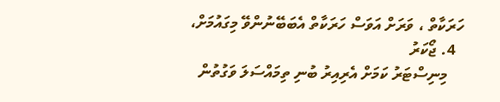ހަރަކާތް ، ވަރަށް އަވަސް ހަރަކާތް އެބަބޭނުންވޭ މިގައުމަށް،
  4. ޖޯކަރު
    މިނިސްޓަރު ކަމަށް އެރިއިރު ބުނި ތިމައްސަލަ ވަގުތުން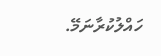ހައްލުކުރާނަމޭ.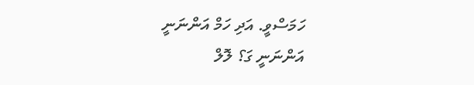ހަމަސްވީ. އަދި ހަމް އަންނަނީ އަންނަނީ ގަ؟ ލޮލް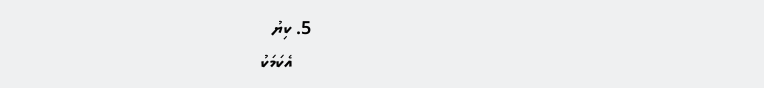5. ކިޔު
    އެކަމަކު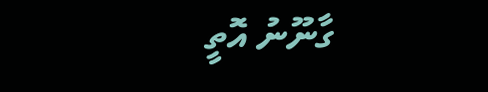ގާނޫނު އޮތީ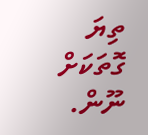ތިޔަ ގޮތަކަށް ނޫން.